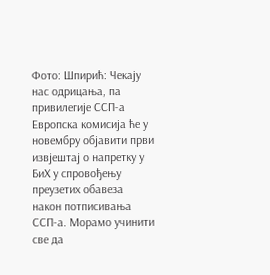Фото: Шпирић: Чекају нас одрицања, па привилегије ССП-а
Европска комисија ће у новембру објавити први извјештај о напретку у БиХ у спровођењу преузетих обавеза након потписивања ССП-а. Морамо учинити све да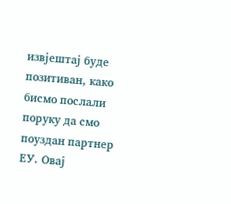извјештај буде позитиван, како бисмо послали поруку да смо поуздан партнер ЕУ. Овај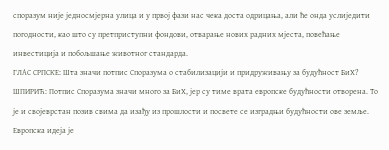споразум није једносмјерна улица и у првој фази нас чека доста одрицања, али ће онда услиједити погодности, као што су претприступни фондови, отварање нових радних мјеста, повећање инвестиција и побољшање животног стандарда.
ГЛАС СРПСКЕ: Шта значи потпис Споразума о стабилизацији и придруживању за будућност БиХ?
ШПИРИЋ: Потпис Споразума значи много за БиХ, јер су тиме врата европске будућности отворена. То је и својеврстан позив свима да изађу из прошлости и посвете се изградњи будућности ове земље.
Европска идеја је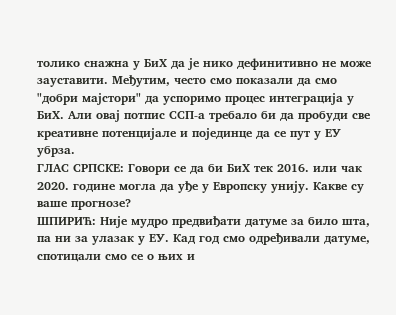толико снажна у БиХ да је нико дефинитивно не може зауставити. Међутим, често смо показали да смо "добри мајстори" да успоримо процес интеграција у БиХ. Aли овај потпис ССП-а требало би да пробуди све креативне потенцијале и појединце да се пут у ЕУ убрза.
ГЛАС СРПСКЕ: Говори се да би БиХ тек 2016. или чак 2020. године могла да уђе у Европску унију. Какве су ваше прогнозе?
ШПИРИЋ: Није мудро предвиђати датуме за било шта, па ни за улазак у ЕУ. Кад год смо одређивали датуме, спотицали смо се о њих и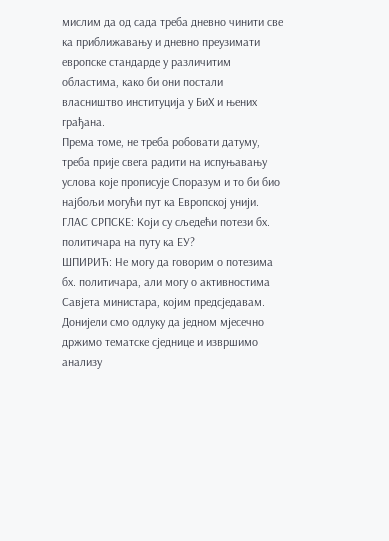мислим да од сада треба дневно чинити све ка приближавању и дневно преузимати европске стандарде у различитим областима, како би они постали власништво институција у БиХ и њених грађана.
Према томе, не треба робовати датуму, треба прије свега радити на испуњавању услова које прописује Споразум и то би био најбољи могући пут ка Европској унији.
ГЛАС СРПСКЕ: Који су сљедећи потези бх. политичара на путу ка ЕУ?
ШПИРИЋ: Не могу да говорим о потезима бх. политичара, али могу о активностима Савјета министара, којим предсједавам. Донијели смо одлуку да једном мјесечно држимо тематске сједнице и извршимо анализу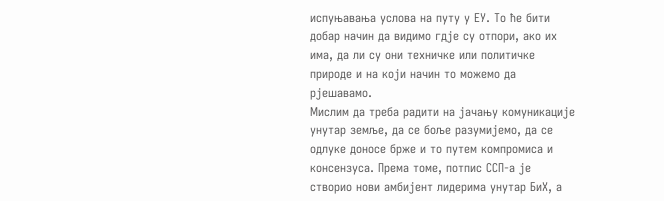испуњавања услова на путу у ЕУ. То ће бити добар начин да видимо гдје су отпори, ако их има, да ли су они техничке или политичке природе и на који начин то можемо да рјешавамо.
Мислим да треба радити на јачању комуникације унутар земље, да се боље разумијемо, да се одлуке доносе брже и то путем компромиса и консензуса. Према томе, потпис ССП-а је створио нови амбијент лидерима унутар БиХ, а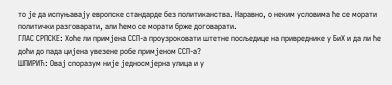то је да испуњавају европске стандарде без политиканства. Наравно, о неким условима ће се морати политички разговарати, али ћемо се морати брже договарати.
ГЛАС СРПСКЕ: Хоће ли примјена ССП-а проузроковати штетне посљедице на привреднике у БиХ и да ли ће доћи до пада цијена увезене робе примјеном ССП-а?
ШПИРИЋ: Овај споразум није једносмјерна улица и у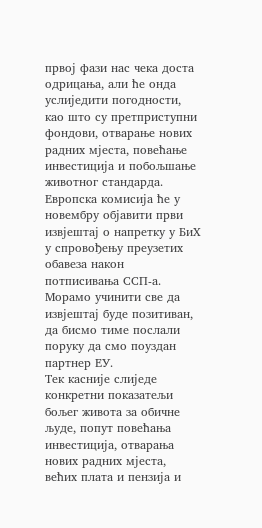првој фази нас чека доста одрицања, али ће онда услиједити погодности, као што су претприступни фондови, отварање нових радних мјеста, повећање инвестиција и побољшање животног стандарда.
Европска комисија ће у новембру објавити први извјештај о напретку у БиХ у спровођењу преузетих обавеза након потписивања ССП-а. Морамо учинити све да извјештај буде позитиван, да бисмо тиме послали поруку да смо поуздан партнер ЕУ.
Тек касније слиједе конкретни показатељи бољег живота за обичне људе, попут повећања инвестиција, отварања нових радних мјеста, већих плата и пензија и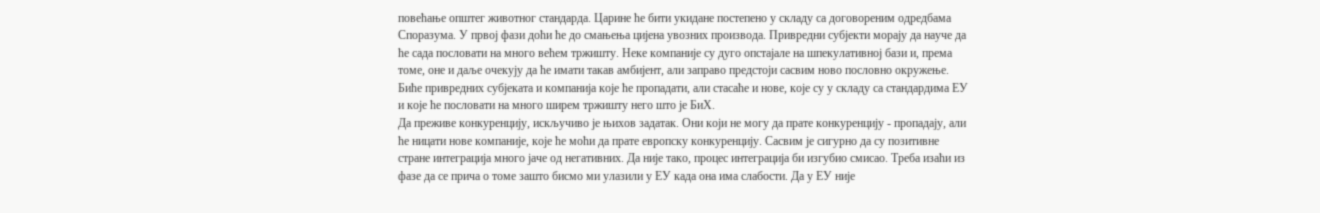повећање општег животног стандарда. Царине ће бити укидане постепено у складу са договореним одредбама Споразума. У првој фази доћи ће до смањења цијена увозних производа. Привредни субјекти морају да науче да ће сада пословати на много већем тржишту. Неке компаније су дуго опстајале на шпекулативној бази и, према томе, оне и даље очекују да ће имати такав амбијент, али заправо предстоји сасвим ново пословно окружење. Биће привредних субјеката и компанија које ће пропадати, али стасаће и нове, које су у складу са стандардима ЕУ и које ће пословати на много ширем тржишту него што је БиХ.
Да преживе конкуренцију, искључиво је њихов задатак. Они који не могу да прате конкуренцију - пропадају, али ће ницати нове компаније, које ће моћи да прате европску конкуренцију. Сасвим је сигурно да су позитивне стране интеграција много јаче од негативних. Да није тако, процес интеграција би изгубио смисао. Треба изаћи из фазе да се прича о томе зашто бисмо ми улазили у ЕУ када она има слабости. Да у ЕУ није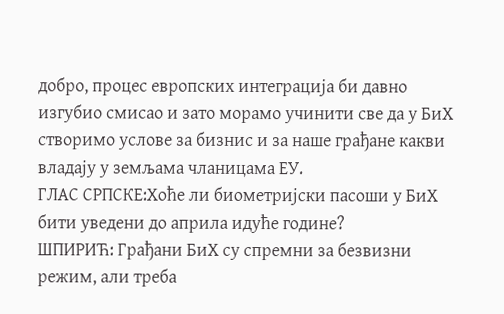добро, процес европских интеграција би давно изгубио смисао и зато морамо учинити све да у БиХ створимо услове за бизнис и за наше грађане какви владају у земљама чланицама ЕУ.
ГЛАС СРПСКЕ:Хоће ли биометријски пасоши у БиХ бити уведени до априла идуће године?
ШПИРИЋ: Грађани БиХ су спремни за безвизни режим, али треба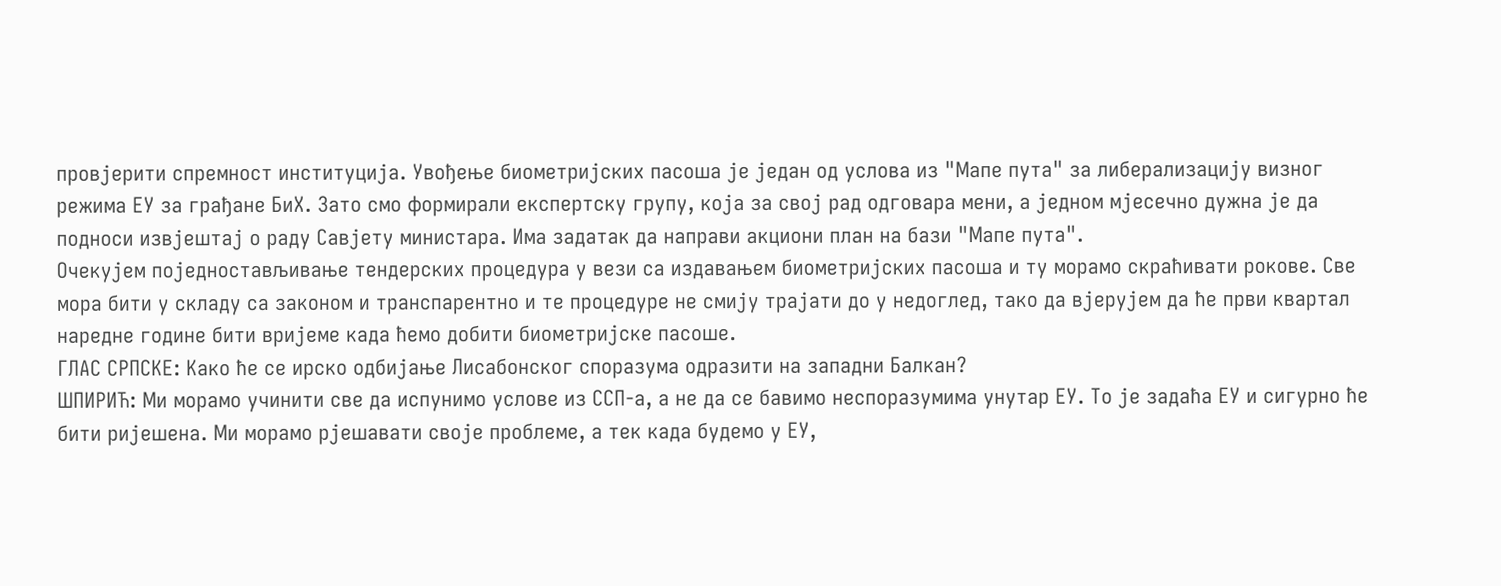провјерити спремност институција. Увођење биометријских пасоша је један од услова из "Мапе пута" за либерализацију визног режима ЕУ за грађане БиХ. Зато смо формирали експертску групу, која за свој рад одговара мени, а једном мјесечно дужна је да подноси извјештај о раду Савјету министара. Има задатак да направи акциони план на бази "Мапе пута".
Очекујем поједностављивање тендерских процедура у вези са издавањем биометријских пасоша и ту морамо скраћивати рокове. Све мора бити у складу са законом и транспарентно и те процедуре не смију трајати до у недоглед, тако да вјерујем да ће први квартал наредне године бити вријеме када ћемо добити биометријске пасоше.
ГЛАС СРПСКЕ: Како ће се ирско одбијање Лисабонског споразума одразити на западни Балкан?
ШПИРИЋ: Ми морамо учинити све да испунимо услове из ССП-а, а не да се бавимо неспоразумима унутар ЕУ. То је задаћа ЕУ и сигурно ће бити ријешена. Ми морамо рјешавати своје проблеме, а тек када будемо у ЕУ,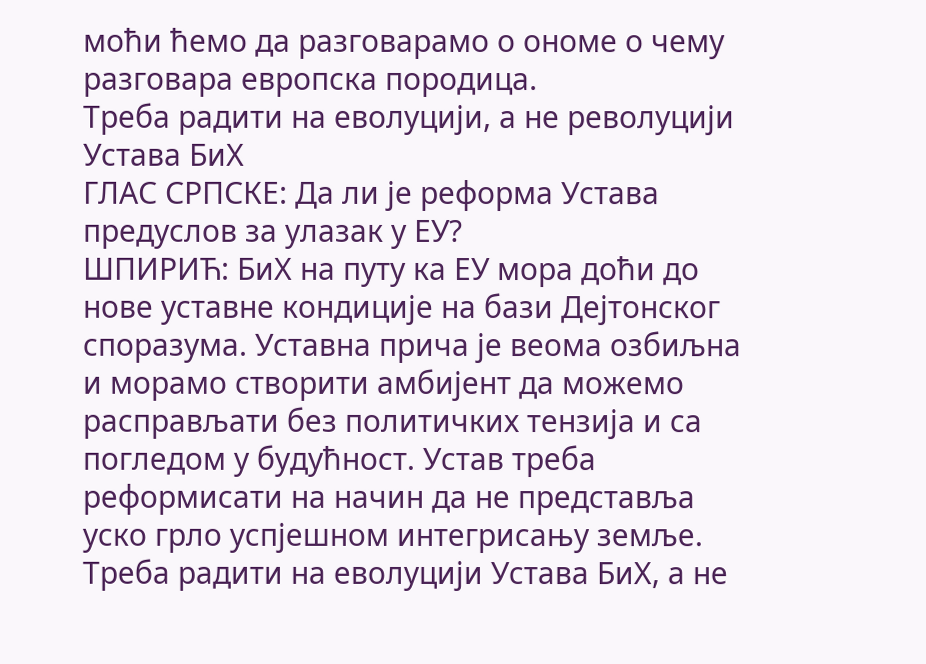моћи ћемо да разговарамо о ономе о чему разговара европска породица.
Треба радити на еволуцији, а не револуцији Устава БиХ
ГЛАС СРПСКЕ: Да ли је реформа Устава предуслов за улазак у ЕУ?
ШПИРИЋ: БиХ на путу ка ЕУ мора доћи до нове уставне кондиције на бази Дејтонског споразума. Уставна прича је веома озбиљна и морамо створити амбијент да можемо расправљати без политичких тензија и са погледом у будућност. Устав треба реформисати на начин да не представља уско грло успјешном интегрисању земље. Треба радити на еволуцији Устава БиХ, а не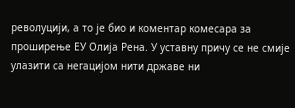револуцији, а то је био и коментар комесара за проширење ЕУ Олија Рена. У уставну причу се не смије улазити са негацијом нити државе ни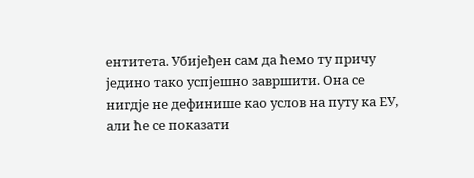ентитета. Убијеђен сам да ћемо ту причу једино тако успјешно завршити. Она се нигдје не дефинише као услов на путу ка ЕУ, али ће се показати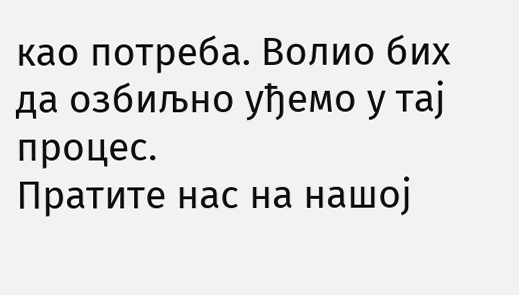као потреба. Волио бих да озбиљно уђемо у тај процес.
Пратите нас на нашој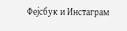Фејсбук и Инстаграм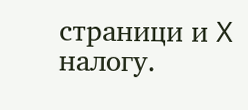страници и X налогу.